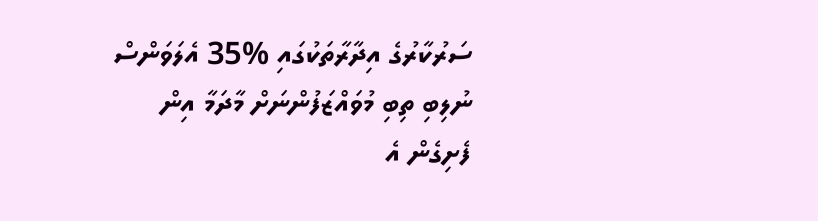ސަރުކާރުގެ އިދާރާތަކުގައި %35 އެލަވަންސް ނުލިބި ތިބި މުވައްޒަފުންނަށް މާދަމާ އިން ފެށިގެން އެ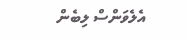އެލެވަންސް ލިބެން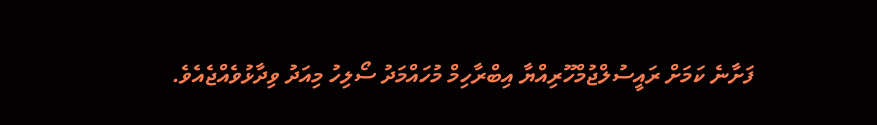ފަށާނެ ކަމަށް ރައީސުލްޖުމްހޫރިއްޔާ އިބްރާހިމް މުހައްމަދު ސޯލިހު މިއަދު ވިދާޅުވެއްޖެއެވެ.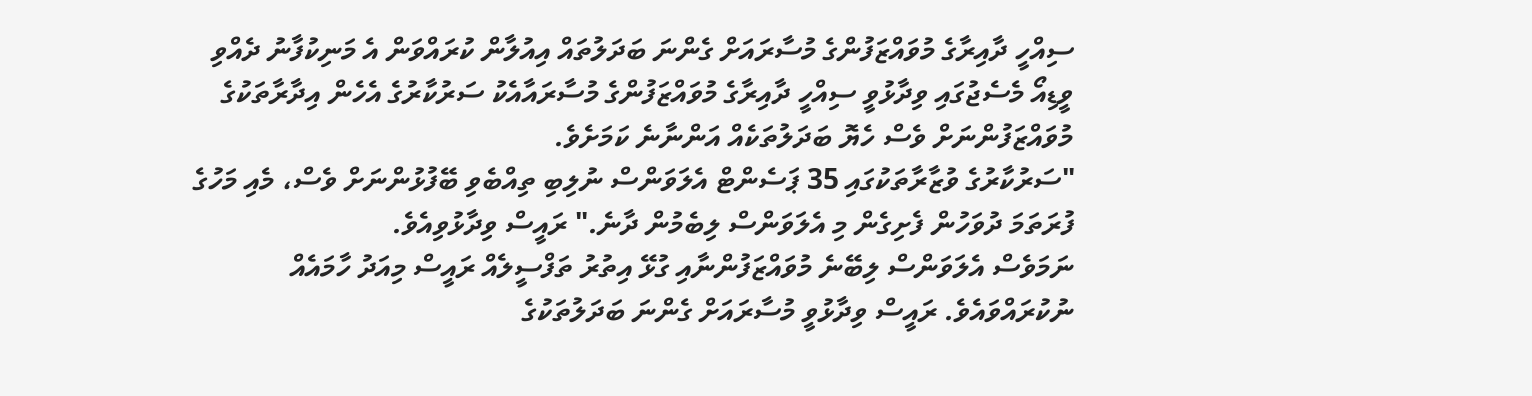ސިއްހީ ދާއިރާގެ މުވައްޒަފުންގެ މުސާރައަށް ގެންނަ ބަދަލުތައް އިއުލާން ކުރައްވަން އެ މަނިކުފާނު ދެއްވި ވީޑިއޯ މެސެޖުގައި ވިދާޅުވީ ސިއްހީ ދާއިރާގެ މުވައްޒަފުންގެ މުސާރައާއެކު ސަރުކާރުގެ އެހެން އިދާރާތަކުގެ މުވައްޒަފުންނަށް ވެސް ހެޔޮ ބަދަލުތަކެއް އަންނާނެ ކަމަށެވެ.
"ސަރުކާރުގެ ވުޒާރާތަކުގައި 35 ޕަސެންޓް އެލަވަންސް ނުލިބި ތިއްބެވި ބޭފުޅުންނަށް ވެސް، މެއި މަހުގެ ފުރަތަމަ ދުވަހުން ފެށިގެން މި އެލަވަންސް ލިބެމުން ދާނެ." ރައީސް ވިދާޅުވިއެވެ.
ނަމަވެސް އެލަވަންސް ލިބޭނެ މުވައްޒަފުންނާއި ގުޅޭ އިތުރު ތަފްސީލެއް ރައީސް މިއަދު ހާމައެއް ނުކުރައްވައެވެ. ރައީސް ވިދާޅުވީ މުސާރައަށް ގެންނަ ބަދަލުތަކުގެ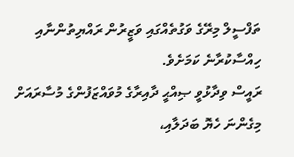ތަފްސީލް މިރޭގެ ވަގުތެއްގައި ވަޒީރުން ރައްޔިތުންނާއި ހިއްސާކުރާނެ ކަމަށެވެ.
ރައީސް ވިދާޅުވީ ޞިއްޙީ ދާއިރާގެ މުވައްޒަފުންގެ މުސާރައަށް މިގެންނަ ހެޔޮ ބަދަލާއި،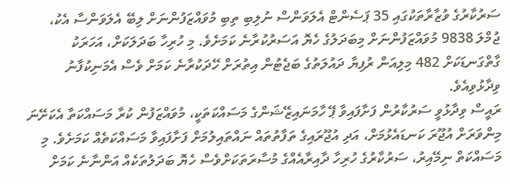ސަރުކާރުގެ ވުޒާރާތަކުގައި 35 ޕަސެންޓް އެލަވަންސް ނުލިބި ތިބި މުވައްޒަފުންނަށް ލިބޭ އެލަވަންސާ އެކު، ޖުމްލަ 9838 މުވައްޒަފުންނަށް މިބަދަލުގެ ހެޔޮ އަސަރުކުރާނެ ކަމަށެވެ. މި ހުރިހާ ބަދަލަކަށް، އަހަރަކު ގާތްގަނޑަކަށް 482 މިލިއަން ރުފިޔާ ދައުލަތުގެ ބަޖެޓުން އިތުރަށް ހޭދަކުރާނެ ކަމަށް ވެސް އެމަނިކުފާނު ވިދާޅުވިއެވެ.
ރައީސް ވިދާޅުވީ ސަރުކާރުން ފަށާފައިވާ ޕޭ ހާމަނައިޒޭޝަންގެ މަސައްކަތަކީ، މުވައްޒަފުން ކުރާ މަސައްކަތާ އެކަށޭނަ މިންވަރަށް އުޖޫރަ ކަނޑައެޅުމަށް، އަދި އުޖޫރައިގެ ތަފާތުތައް ނައްތައިލުމަށް ފަށާފައިވާ މަސައްކަތެއް ކަމަށެވެ. މި މަސައްކަތް ނިމޭއިރު، ސަރުކާރުގެ ހުރިހާ ދާއިރާއެއްގެ މުސާރަތަކަށްވެސް ހެޔޮ ބަދަލުތަކެއް އަންނާނެ ކަމަށް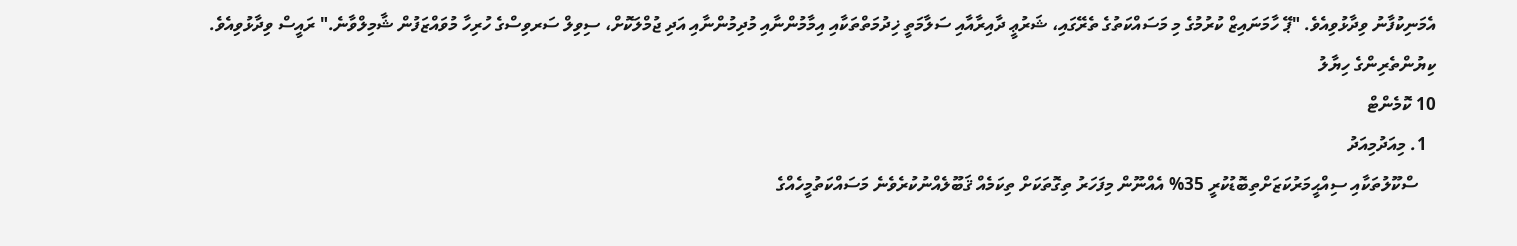އެމަނިކުފާނު ވިދާޅުވިއެވެ. "ޕޭ ހާމަނައިޒް ކުރުމުގެ މި މަސައްކަތުގެ ތެރޭގައި، ޝަރުޢީ ދާއިރާއާއި ސަލާމަތީ ޚިދުމަތްތަކާއި އިމާމުންނާއި މުދިމުންނާއި އަދި ޖުމްލަކޮށް، ސިވިލް ސަރވިސްގެ ހުރިހާ މުވައްޒަފުން ޝާމިލްވާނެ." ރައީސް ވިދާޅުވިއެވެ.
ކިޔުންތެރިންގެ ހިޔާލު
10 ކޮމެންޓް
  1. މިއަދުމިއަދު
    ސްކޫލުތަކާއި ސިއްޙީމަރުކަޒަށްތިބޮޑުކުރީ 35% އެއްނޫން މިފަހަރު ތިގޮތަކަށް ތިކަމެއް ޤަބޫލެއްނުކުރެވެނެ މަސައްކަތުމީހެއްގެ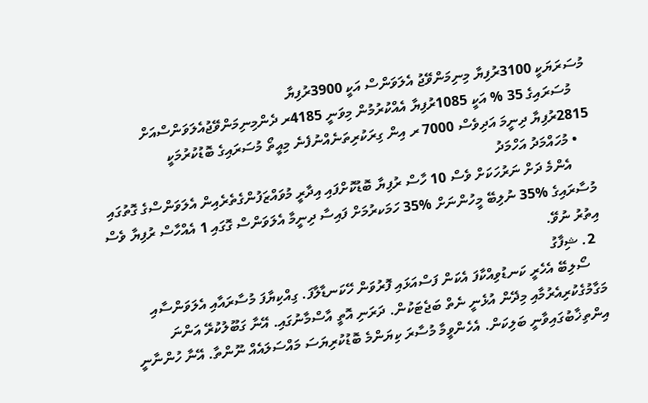މުސަރަޔަކީ 3100ރުފިޔާ މިނިމަންވޭޖު އެލަވަންސް އަކީ 3900ރުފިޔާ
    މުސަރައިގެ 35 % އަކީ 1085ރުފިޔާ އެއްކުރުމުން މިވަނީ 4185ރ ދެންމިނިމަންވޭޖުއެލަވަންސްއަށް 2815ރުފިޔާ ދިނީމަ އަދިވެސް 7000 ރ އިން ގިރަކުރިތަނެއްނުފެނެ މިއީތޯ މުސަރައިގެ ބޮޑުކުރުމަކީ
    • މުހައްމަދު އަހްމަދު
      އެންމެ ދަށް ނަރުހަކަށް ވެސް 10 ހާސް ރުފިޔާ ބޮޑުކޮށްފައި އިދާރީ މުވައްޒަފުންގެތެރެއިން އެލަވަންސްގެ ގޮތުގައި މުސާރައިގެ %35 ނުލިބޭ މީހުންނަށް %35 ހަމަކރުމަށް ފައިސާ ދިނީމާ އެލަވަންސް ގޮގައި 1 އެއްހާސް ރުފިޔާ ވެސް އިތުރު ނުވޭ.
  2. ޝިފާގު
    ސޯލިބޭ އެހެރީ ކަނޑުވިއްކާފަ އެކަން ފަސްއަޅައި ފޮރުވަން ހޭކަނޑާލާފަ. ގިއްކިޔާފަ މުސާރައާއި އެލަވަންސާއި މަގާމުގެކުރިއެރުމާއި މިދޭން އުޅެނީ ނެތް ބަޖެޓަކުން. ދަރަނި އޮތީ އާސްމާނުގައި. އޭނާ ގަބޫލުކުރޭ އަންނަ އިންތިޚާބުގައިވާނީ ބަލިކަން. އެހެންވީމާ މުސާރަ ކިޔަންމެ ބޮޑުކުރިޔަސަ މައްސަލައެއް ނޫންތާ. އޭނާ ހުންނާނީ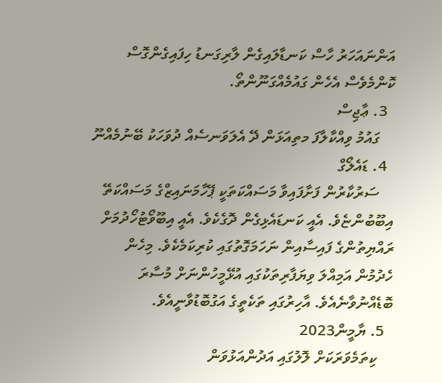އަންނައަހަރު ހާސް ކަނޑާލައިގެން ލާރިގަނޑު ހިފައިގެންގޮސް ކޮންމެވެސް އެހެން ގައުމެއްގަނޫންތޯ.
  3. ޢާޖިސް
    ގައުމު ވިއްކާލާފަ މތިއަޅަން ދޭ އެލަވަނސެއް ދުވަހަކު ބޭނުމެއްނޫ
  4. ޑައެލޯގް
    ސަރުކާރުން ފަށާފައިވާ މަސައްކަތަކީ ޕޭހާމަނައިޒްގެ މަސައްކަތޭ އިބޫބުންޏެވެ. އެއީ ކަނޑައެޅިގެން ދޮގެކެވެ. އެއީ އިބޫވޯޓުހޯދުމަށް ރައްޔިތުންގެ ފައިސާއިން ނަހަމަގޮތުގައި ކުރިކަމެކެވެ. މިހެން ހެދުމުން އަމިއްލަ ވިޔަފާރިތަކުގައި އުޅޭމީހުންނަށް މުސާރަ ބޮޑެއްނުވާނެއެވެ. އާހިރުގައި ތަކެތީގެ އަގުބޮޑުވާނީއެވެ.
  5. ޔާމީން2023
    ކިތަމެވަރަކަށް ލޮލުގައި އަދުންއަޅުވަން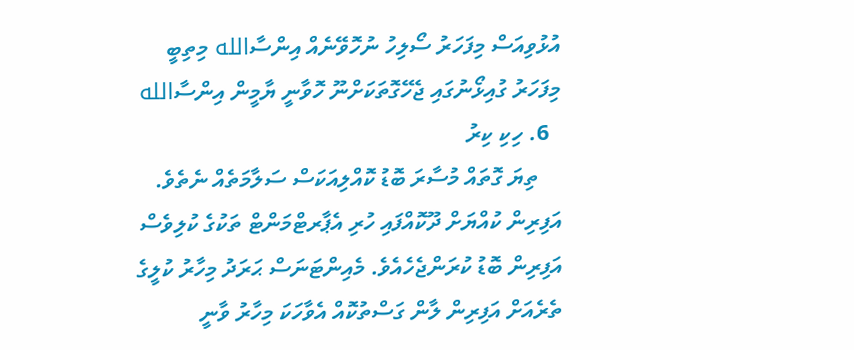އުޅުވިއަސް މިފަހަރު ސޯލިހު ނުހޮވޭނެއް އިންސާالله މިތިބީ މިފަހަރު ގުއިޅޯނުގައި ޖެހޭގޮތަކަށްނޫ ހޮވާނީ ޔާމީން އިންސާالله
  6. ހިކި ކިރު
    ތިޔަ ގޮތައް މުސާރަ ބޮޑު ކޮއްލިއަކަސް ސަލާމަތެއް ނެތެވެ. އަފިރިން ކުއްޔަށް ދޫކޮއްފައި ހުރި އެޕާރޓްމަންޓް ތަކުގެ ކުލިވެސް އަފިރިން ބޮޑު ކުރަންޖެހެއެވެ. މެއިންޓަނަސް ޙަރަދު މިހާރު ކުލީގެ ތެރެއަށް އަފިރިން ލާން ގަސްތުކޮއް އެވާހަކަ މިހާރު ވާނީ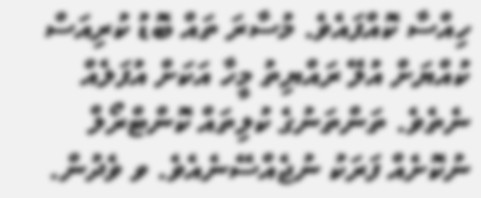ހިއްސާ ކޮއްފައެވެ. މުސާރަ ތައް ބޮޑު ކުރިއަސް ކުއްޔަށް އުލޭ ރައްޔިތު މީހާ އަކަށް އުފަލެއް ނެތެވެ. ތަންތަނުގެ ކުލިތައް ކޮންޓްރޯލް ނުކޮށެއް ފަރަކު ނުޖެއްސޭނެއެވެ. ވ ވެދުން.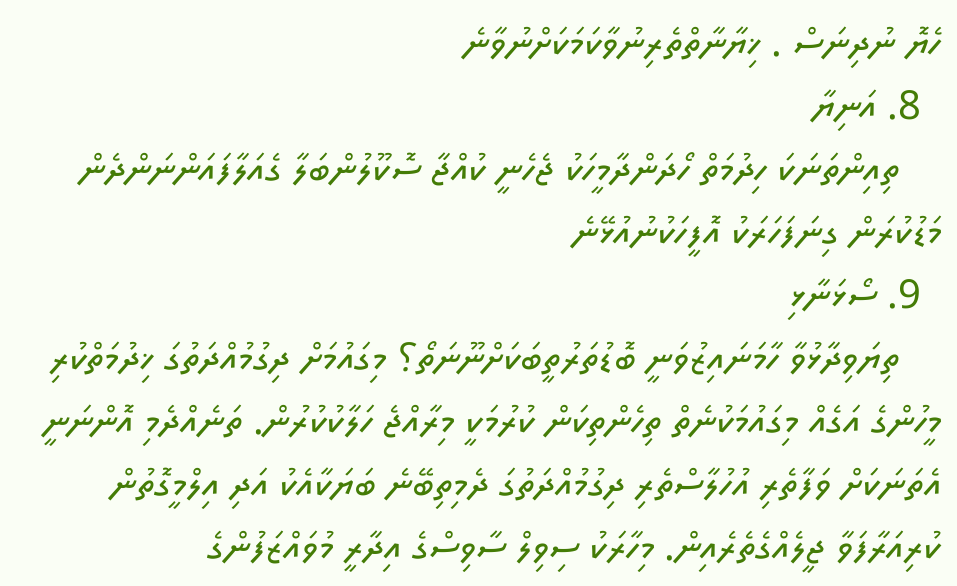ހެޔޮ ނުދިނަސް . ޚިޔާނާތްތެރިނުވާކަމަކަށްނުވާނެ
  8. އަނިޔާ
    ތިއިންތަނަކަ ހިދުމަތް ހޯދަންދާމީހަކު ޖެހެނީ ކުއްޖާ ސޮކޫލުންބަލާ ގެއަލާފައަންނަންދެން މަޑުކުރަން ގިނަފަހަރަކު އޮފީހަކުނުއުޅޭނެ
  9. ސޯޅަނާޅި
    ތިޔަވިދާޅުވާ ހާމަނައިޒުވަނީ ބޮޑުތަރުތީބަކަށްނޫނަތޯ؟ މިގައުމަށް ދިގުމުއްދަތުގަ ޚިދުމަތްކުރި މީހުންގެ އަގެއް މިގައުމަކުނެތް ތިހެންތިކަން ކުރުމަކީ މިރާއްޖެ ހަލާކުކުރުން. ތަނެއްދެމި އޮންނަނީ އެތަނަކަށް ވަފާތެރި އުހުލާސްތެރި ދިގުމުއްދަތުގަ ދެމިތިބޭނެ ބަޔަކާއެކު އަދި އިލްމީގޮތުން ކުރިއަރާފަވާ ޖީލެއްގެތެރެއިން. މިހާރަކު ސިވިލް ސާވިސްގެ އިދާރީ މުވައްޒަފުންގެ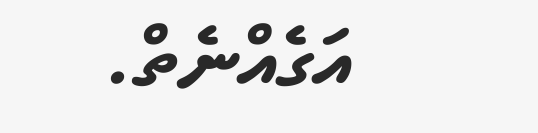އަގެއްނެތް.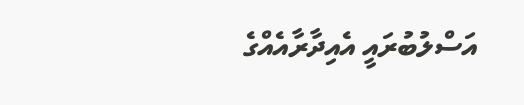އަސްލުބުރައީ އެއިދާރާއެއްގެ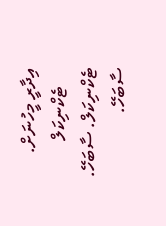އިދާރީ މީހުނަށް.
    ޓެކްނިކަލް ޓެކްނިކަލް. ސާބަހޭ. ސާބަހޭ.